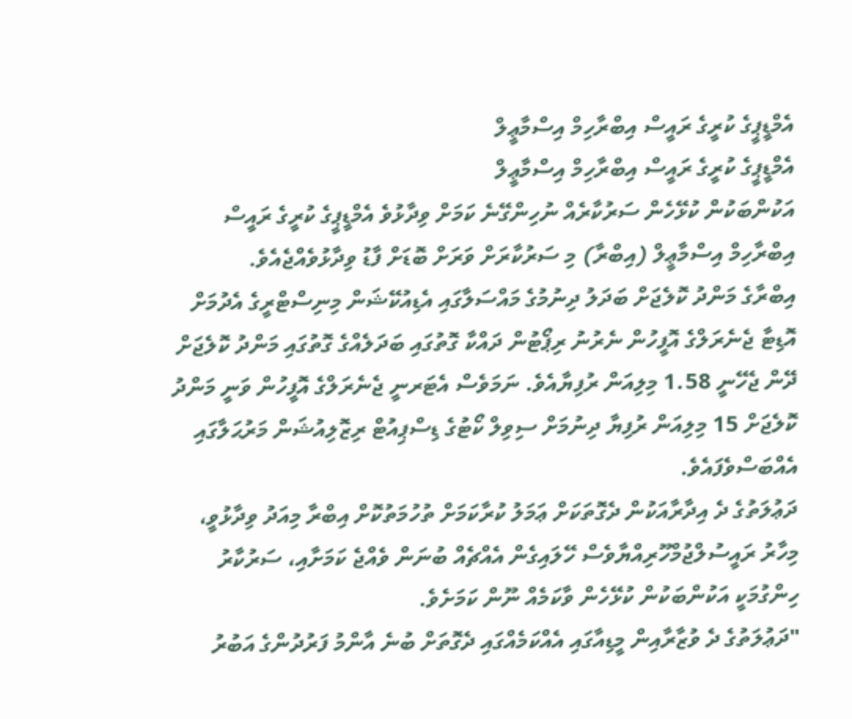އެމްޑީޕީގެ ކުރީގެ ރައީސް އިބްރާހިމް އިސްމާޢީލް
އެމްޑީޕީގެ ކުރީގެ ރައީސް އިބްރާހިމް އިސްމާޢީލް
އަކުންބަކުން ކުޅޭހެން ސަރުކާރެއް ނުހިންގޭނެ ކަމަށް ވިދާޅުވެ އެމްޑީޕީގެ ކުރީގެ ރައީސް އިބްރާހިމް އިސްމާޢީލް (އިބްރާ) މި ސަރުކާރަށް ވަރަށް ބޮޑަށް ފާޑު ވިދާޅުވެއްޖެއެވެ.
އިބްރާގެ މަންދު ކޮލެޖަށް ބަދަލު ދިނުމުގެ މައްސަލާގައި އެޑިއުކޭޝަން މިނިސްޓްރީގެ އެދުމަށް އޮޑިޓާ ޖެނެރަލްގެ އޮފީހުން ނެރުނު ރިޕޯޓުން ދައްކާ ގޮތުގައި ބަދަލެއްގެ ގޮތުގައި މަންދު ކޮލެޖަށް ދޭން ޖެހޭނީ 1.58 މިލިއަން ރުފިޔާއެވެ. ނަމަވެސް އެޓަރނީ ޖެނެރަލްގެ އޮފީހުން ވަނީ މަންދު ކޮލެޖަށް 15 މިލިއަން ރުފިޔާ ދިނުމަށް ސިވިލް ކޯޓުގެ ޑިސްޕިއުޓް ރިޒޮލިއުޝަން މަރުޙަލާގައި އެއްބަސްވެފައެވެ.
ދަޢުލަތުގެ ދެ އިދާރާއަކުން ދެގޮތަކަށް ޢަމަލު ކުރާކަމަށް ތުހުމަތުކޮށް އިބްރާ މިއަދު ވިދާޅުވީ، މިހާރު ރައީސުލްޖުމްހޫރިއްޔާވެސް ހޭލައިގެން އެއްޗެއް ބުނަން ވެއްޖެ ކަމަށާއި، ސަރުކާރު ހިންގުމަކީ އަކުންބަކުން ކުޅޭހެން ވާކަމެއް ނޫން ކަމަށެވެ.
"ދަޢުލަތުގެ ދެ ވުޒާރާއިން މީޑިއާގައި އެއްކަމެއްގައި ދެގޮތަށް ބުނެ އާންމު ފަރުދުންގެ އަބުރު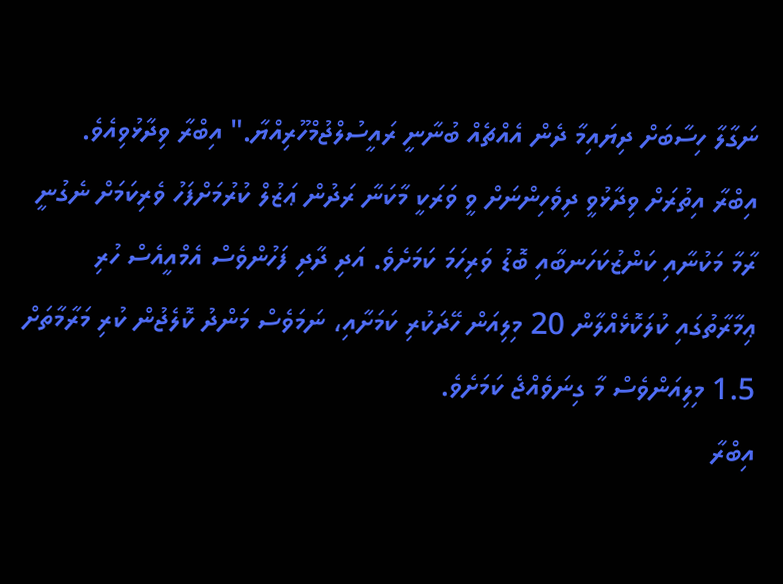ނަގާލާ ހިސާބަށް ދިޔައިމާ ދެން އެއްޗެއް ބުނާނީ ރައީސުލްޖުމްހޫރިއްޔާ." އިބްރާ ވިދާޅުވިއެވެ.
އިބްރާ އިތުރަށް ވިދާޅުވީ ދިވެހިންނަށް ވީ ވަރަކީ މާކަނާ ރަދުން ޢަޒުލް ކުރުމަށްފަހު ވެރިކަމަށް ނެގުނީ ރާމާ މަކުނާއި ކަންޒުކަހަނބާއި ބޮޑު ވަރިހަމަ ކަމަށެވެ. އަދި ދާދި ފަހުންވެސް އެމްއީއެސް ހުރި ޢިމާރާތުގައި ކުލަކޮޅެއްލާން 20 މިލިއަން ހޭދަކުރި ކަމަށާއި، ނަމަވެސް މަންދު ކޮލެޖުން ކުރި މަރާމާތަށް 1.5 މިލިއަންވެސް މާ ގިނަވެއްޖެ ކަމަށެވެ.
އިބްރާ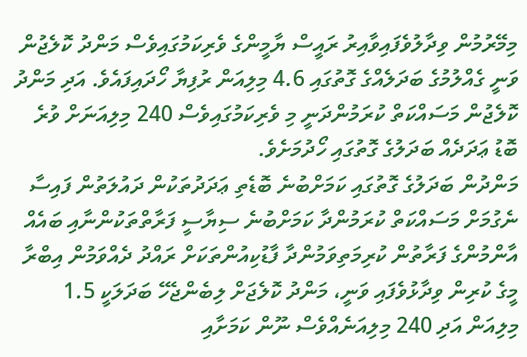މިމޭރުމުން ވިދާލުވެފައިވާއިރު ރައީސް ޔާމީންގެ ވެރިކަމުގައިވެސް މަންދު ކޮލެޖުން ވަނީ ގެއްލުމުގެ ބަދަލެއްގެ ގޮތުގައި 4.6 މިލިއަން ރުފިޔާ ހޯދައިފައެވެ. އަދި މަންދު ކޮލެޖުން މަސައްކަތް ކުރަމުންދަނީ މި ވެރިކަމުގައިވެސް 240 މިލިއަނަށް ވުރެ ބޮޑު ޢަދަދެއް ބަދަލުގެ ގޮތުގައި ހޯދުމަށެވެ.
މަންދުން ބަދަލުގެ ގޮތުގައި ކަމަށްބުނެ ބޮޑެތި ޢަދަދުތަކުން ދައުލަތުން ފައިސާ ނެގުމަށް މަސައްކަތް ކުރަމުންދާ ކަމަށްބުނެ ސިޔާސީ ފަރާތްތަކުންނާއި ބައެއް އާންމުންގެ ފަރާތުން ކުރިމަތިވަމުންދާ ފާޑުކިއުންތަކަށް ރައްދު ދެއްވަމުން އިބްރާ މީގެ ކުރިން ވިދާޅުވެފައި ވަނީ، މަންދު ކޮލެޖަށް ލިބެންޖެހޭ ބަދަލަކީ 1.5 މިލިއަން އަދި 240 މިލިއަނެއްވެސް ނޫން ކަމަށާއި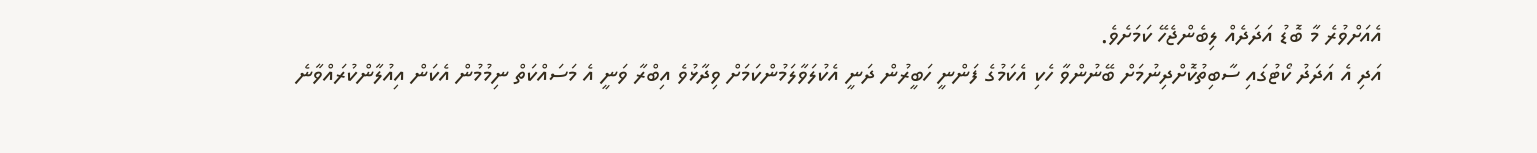އެއަށްވުރެ މާ ބޮޑު އަދަދެއް ލިބެންޖެހޭ ކަމަށެވެ.
އަދި އެ އަދަދު ކޯޓުގައި ސާބިތުކޮށްދިނުމަށް ބޭނުންވާ ހެކި އެކަމުގެ ފަންނީ ހަބީރުން ދަނީ އެކުލަވާލަމުންކަމަށް ވިދާޅުވެ އިބްރާ ވަނީ އެ މަސައްކަތް ނިމުމުން އެކަން އިއުލާންކުރައްވާނެ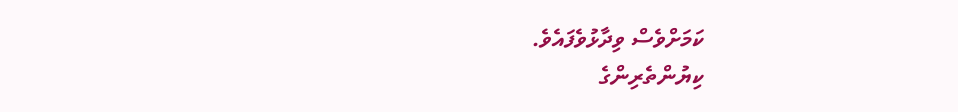ކަމަށްވެސް ވިދާޅުވެފައެވެ.
ކިޔުންތެރިންގެ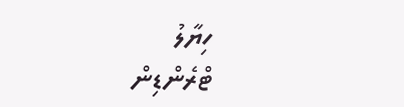ހިޔާލު
ޓްރެންޑިން